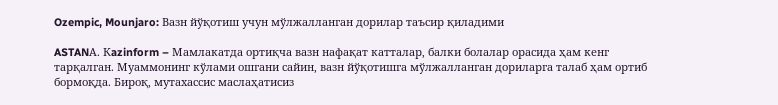Ozempic, Mounjaro: Вазн йўқотиш учун мўлжалланган дорилар таъсир қиладими

ASTANА. Кazinform – Мамлакатда ортиқча вазн нафақат катталар, балки болалар орасида ҳам кенг тарқалган. Муаммонинг кўлами ошгани сайин, вазн йўқотишга мўлжалланган дориларга талаб ҳам ортиб бормоқда. Бироқ, мутахассис маслаҳатисиз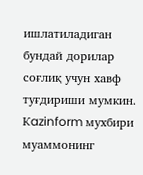ишлатиладиган бундай дорилар соғлиқ учун хавф туғдириши мумкин. Кazinform мухбири муаммонинг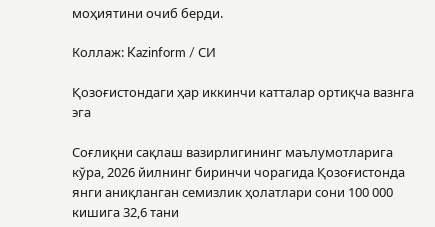моҳиятини очиб берди.

Коллаж: Kazinform / СИ

Қозоғистондаги ҳар иккинчи катталар ортиқча вазнга эга

Соғлиқни сақлаш вазирлигининг маълумотларига кўра, 2026 йилнинг биринчи чорагида Қозоғистонда янги аниқланган семизлик ҳолатлари сони 100 000 кишига 32,6 тани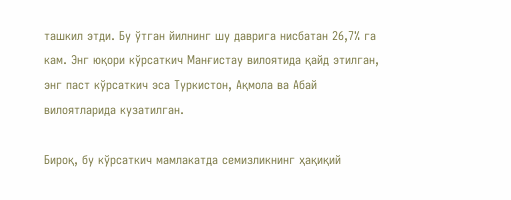ташкил этди. Бу ўтган йилнинг шу даврига нисбатан 26,7% га кам. Энг юқори кўрсаткич Манғистау вилоятида қайд этилган, энг паст кўрсаткич эса Туркистон, Ақмола ва Абай вилоятларида кузатилган.

Бироқ, бу кўрсаткич мамлакатда семизликнинг ҳақиқий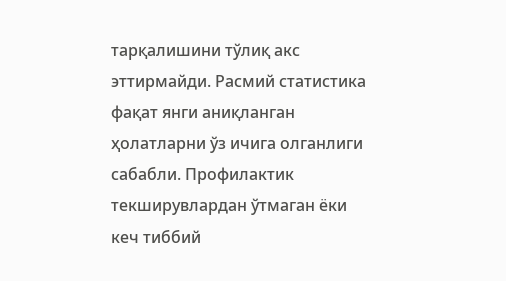тарқалишини тўлиқ акс эттирмайди. Расмий статистика фақат янги аниқланган ҳолатларни ўз ичига олганлиги сабабли. Профилактик текширувлардан ўтмаган ёки кеч тиббий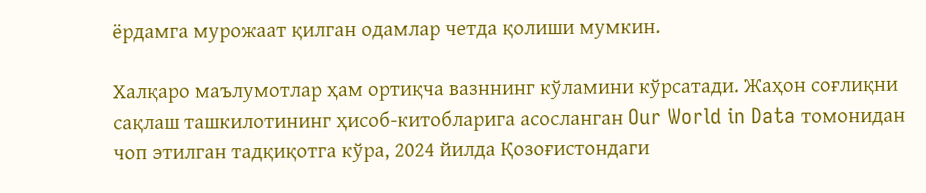ёрдамга мурожаат қилган одамлар четда қолиши мумкин.

Халқаро маълумотлар ҳам ортиқча вазннинг кўламини кўрсатади. Жаҳон соғлиқни сақлаш ташкилотининг ҳисоб-китобларига асосланган Our World in Data томонидан чоп этилган тадқиқотга кўра, 2024 йилда Қозоғистондаги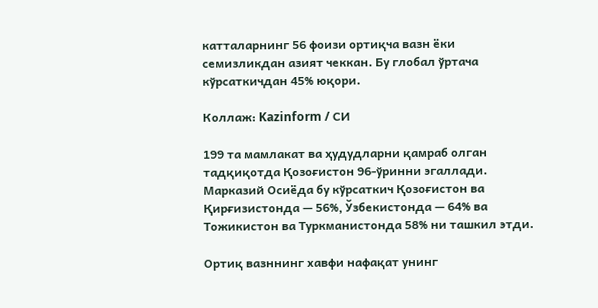катталарнинг 56 фоизи ортиқча вазн ёки семизликдан азият чеккан. Бу глобал ўртача кўрсаткичдан 45% юқори.

Коллаж: Kazinform / СИ

199 та мамлакат ва ҳудудларни қамраб олган тадқиқотда Қозоғистон 96-ўринни эгаллади. Марказий Осиёда бу кўрсаткич Қозоғистон ва Қирғизистонда — 56%, Ўзбекистонда — 64% ва Тожикистон ва Туркманистонда 58% ни ташкил этди.

Ортиқ вазннинг хавфи нафақат унинг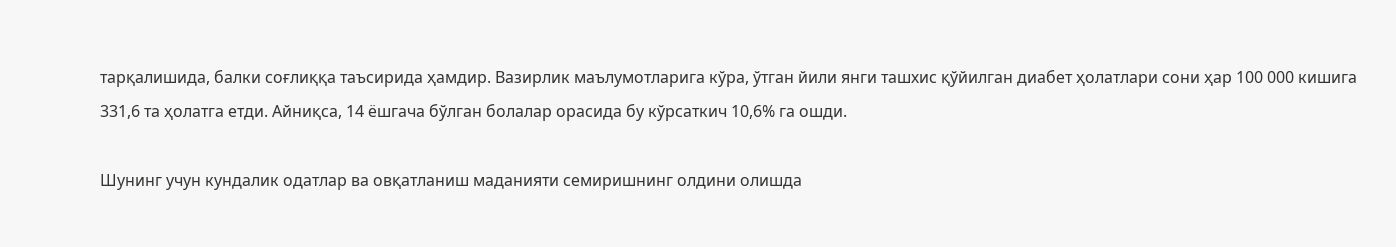тарқалишида, балки соғлиққа таъсирида ҳамдир. Вазирлик маълумотларига кўра, ўтган йили янги ташхис қўйилган диабет ҳолатлари сони ҳар 100 000 кишига 331,6 та ҳолатга етди. Айниқса, 14 ёшгача бўлган болалар орасида бу кўрсаткич 10,6% га ошди.

Шунинг учун кундалик одатлар ва овқатланиш маданияти семиришнинг олдини олишда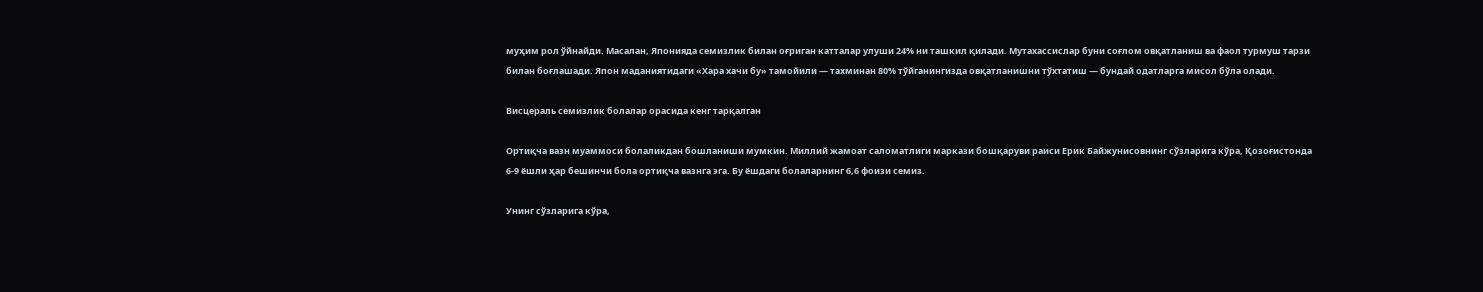муҳим рол ўйнайди. Масалан, Японияда семизлик билан оғриган катталар улуши 24% ни ташкил қилади. Мутахассислар буни соғлом овқатланиш ва фаол турмуш тарзи билан боғлашади. Япон маданиятидаги «Хара хачи бу» тамойили — тахминан 80% тўйганингизда овқатланишни тўхтатиш — бундай одатларга мисол бўла олади.

Висцераль семизлик болалар орасида кенг тарқалган

Ортиқча вазн муаммоси болаликдан бошланиши мумкин. Миллий жамоат саломатлиги маркази бошқаруви раиси Ерик Байжунисовнинг сўзларига кўра, Қозоғистонда 6-9 ёшли ҳар бешинчи бола ортиқча вазнга эга. Бу ёшдаги болаларнинг 6,6 фоизи семиз.

Унинг сўзларига кўра,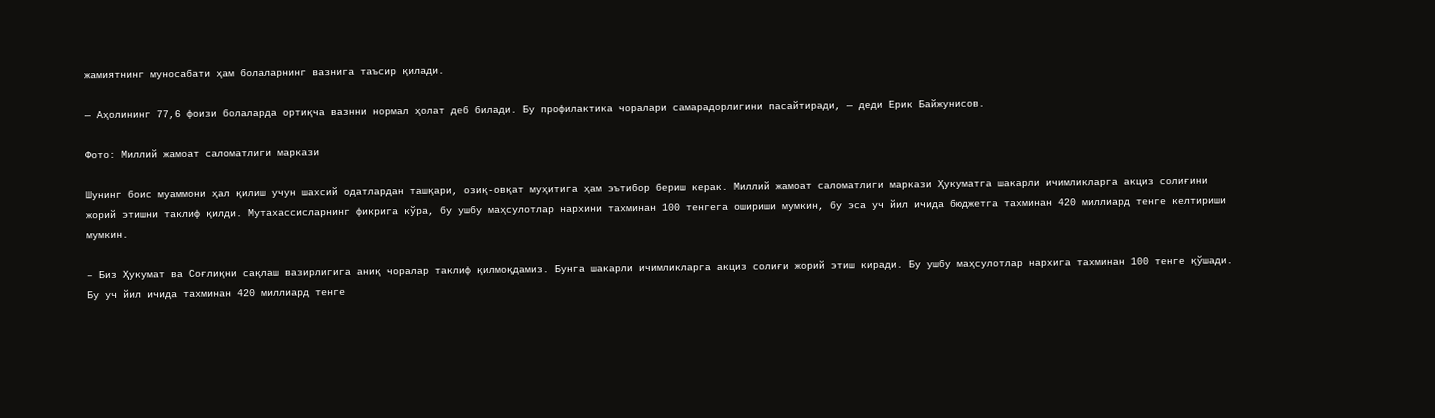жамиятнинг муносабати ҳам болаларнинг вазнига таъсир қилади.

— Аҳолининг 77,6 фоизи болаларда ортиқча вазнни нормал ҳолат деб билади. Бу профилактика чоралари самарадорлигини пасайтиради, — деди Ерик Байжунисов.

Фото: Миллий жамоат саломатлиги маркази

Шунинг боис муаммони ҳал қилиш учун шахсий одатлардан ташқари, озиқ-овқат муҳитига ҳам эътибор бериш керак. Миллий жамоат саломатлиги маркази Ҳукуматга шакарли ичимликларга акциз солиғини жорий этишни таклиф қилди. Мутахассисларнинг фикрига кўра, бу ушбу маҳсулотлар нархини тахминан 100 тенгега ошириши мумкин, бу эса уч йил ичида бюджетга тахминан 420 миллиард тенге келтириши мумкин.

– Биз Ҳукумат ва Соғлиқни сақлаш вазирлигига аниқ чоралар таклиф қилмоқдамиз. Бунга шакарли ичимликларга акциз солиғи жорий этиш киради. Бу ушбу маҳсулотлар нархига тахминан 100 тенге қўшади. Бу уч йил ичида тахминан 420 миллиард тенге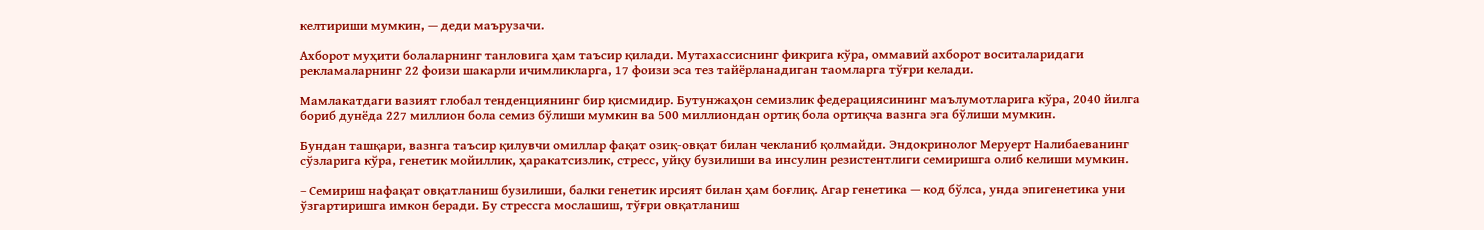келтириши мумкин, — деди маърузачи.

Ахборот муҳити болаларнинг танловига ҳам таъсир қилади. Мутахассиснинг фикрига кўра, оммавий ахборот воситаларидаги рекламаларнинг 22 фоизи шакарли ичимликларга, 17 фоизи эса тез тайёрланадиган таомларга тўғри келади.

Мамлакатдаги вазият глобал тенденциянинг бир қисмидир. Бутунжаҳон семизлик федерациясининг маълумотларига кўра, 2040 йилга бориб дунёда 227 миллион бола семиз бўлиши мумкин ва 500 миллиондан ортиқ бола ортиқча вазнга эга бўлиши мумкин.

Бундан ташқари, вазнга таъсир қилувчи омиллар фақат озиқ-овқат билан чекланиб қолмайди. Эндокринолог Меруерт Налибаеванинг сўзларига кўра, генетик мойиллик, ҳаракатсизлик, стресс, уйқу бузилиши ва инсулин резистентлиги семиришга олиб келиши мумкин.

– Семириш нафақат овқатланиш бузилиши, балки генетик ирсият билан ҳам боғлиқ. Агар генетика — код бўлса, унда эпигенетика уни ўзгартиришга имкон беради. Бу стрессга мослашиш, тўғри овқатланиш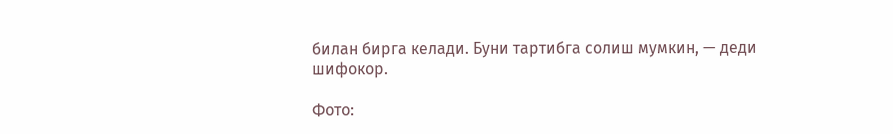билан бирга келади. Буни тартибга солиш мумкин, — деди шифокор.

Фото: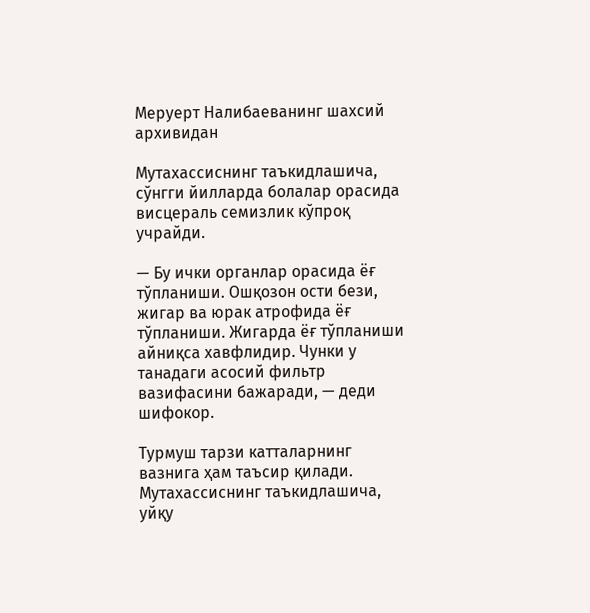Меруерт Налибаеванинг шахсий архивидан

Мутахассиснинг таъкидлашича, сўнгги йилларда болалар орасида висцераль семизлик кўпроқ учрайди.

— Бу ички органлар орасида ёғ тўпланиши. Ошқозон ости бези, жигар ва юрак атрофида ёғ тўпланиши. Жигарда ёғ тўпланиши айниқса хавфлидир. Чунки у танадаги асосий фильтр вазифасини бажаради, — деди шифокор.

Турмуш тарзи катталарнинг вазнига ҳам таъсир қилади. Мутахассиснинг таъкидлашича, уйқу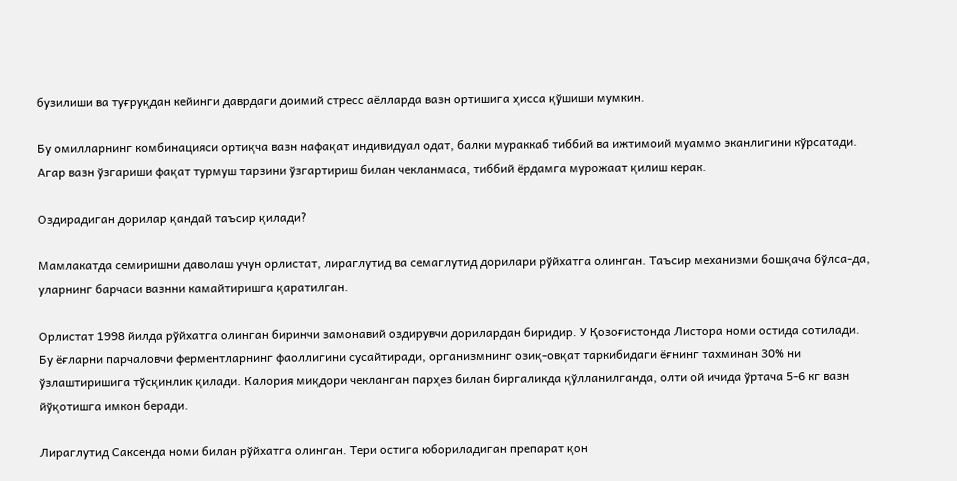бузилиши ва туғруқдан кейинги даврдаги доимий стресс аёлларда вазн ортишига ҳисса қўшиши мумкин.

Бу омилларнинг комбинацияси ортиқча вазн нафақат индивидуал одат, балки мураккаб тиббий ва ижтимоий муаммо эканлигини кўрсатади. Агар вазн ўзгариши фақат турмуш тарзини ўзгартириш билан чекланмаса, тиббий ёрдамга мурожаат қилиш керак.

Оздирадиган дорилар қандай таъсир қилади?

Мамлакатда семиришни даволаш учун орлистат, лираглутид ва семаглутид дорилари рўйхатга олинган. Таъсир механизми бошқача бўлса-да, уларнинг барчаси вазнни камайтиришга қаратилган.

Орлистат 1998 йилда рўйхатга олинган биринчи замонавий оздирувчи дорилардан биридир. У Қозоғистонда Листора номи остида сотилади. Бу ёғларни парчаловчи ферментларнинг фаоллигини сусайтиради, организмнинг озиқ-овқат таркибидаги ёғнинг тахминан 30% ни ўзлаштиришига тўсқинлик қилади. Калория миқдори чекланган парҳез билан биргаликда қўлланилганда, олти ой ичида ўртача 5-6 кг вазн йўқотишга имкон беради.

Лираглутид Саксенда номи билан рўйхатга олинган. Тери остига юбориладиган препарат қон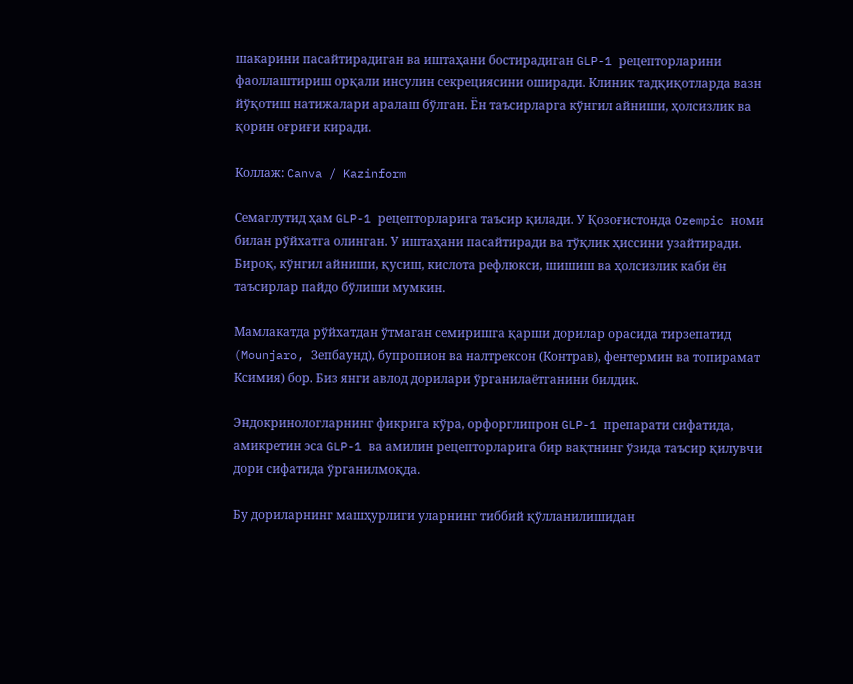шакарини пасайтирадиган ва иштаҳани бостирадиган GLP-1 рецепторларини фаоллаштириш орқали инсулин секрециясини оширади. Клиник тадқиқотларда вазн йўқотиш натижалари аралаш бўлган. Ён таъсирларга кўнгил айниши, ҳолсизлик ва қорин оғриғи киради.

Коллаж: Canva / Kazinform

Семаглутид ҳам GLP-1 рецепторларига таъсир қилади. У Қозоғистонда Ozempic номи билан рўйхатга олинган. У иштаҳани пасайтиради ва тўқлик ҳиссини узайтиради. Бироқ, кўнгил айниши, қусиш, кислота рефлюкси, шишиш ва ҳолсизлик каби ён таъсирлар пайдо бўлиши мумкин.

Мамлакатда рўйхатдан ўтмаган семиришга қарши дорилар орасида тирзепатид (Mounjaro, Зепбаунд), бупропион ва налтрексон (Контрав), фентермин ва топирамат Ксимия) бор. Биз янги авлод дорилари ўрганилаётганини билдик.

Эндокринологларнинг фикрига кўра, орфорглипрон GLP-1 препарати сифатида, амикретин эса GLP-1 ва амилин рецепторларига бир вақтнинг ўзида таъсир қилувчи дори сифатида ўрганилмоқда.

Бу дориларнинг машҳурлиги уларнинг тиббий қўлланилишидан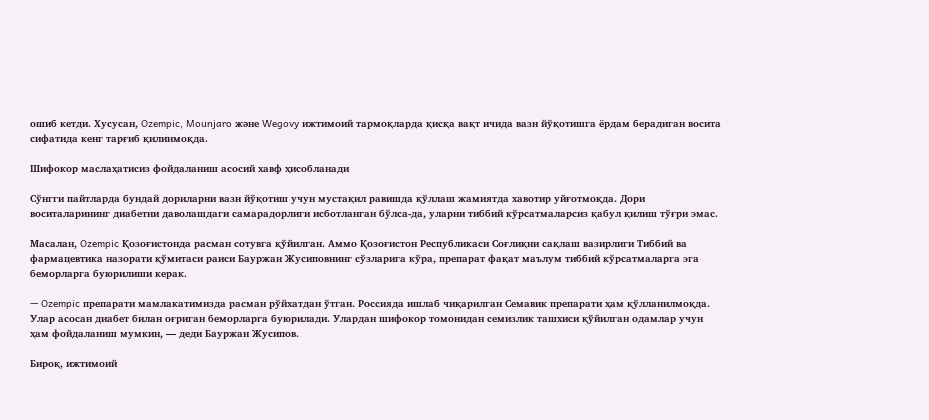ошиб кетди. Хусусан, Ozempic, Mounjaro және Wegovy ижтимоий тармоқларда қисқа вақт ичида вазн йўқотишга ёрдам берадиган восита сифатида кенг тарғиб қилинмоқда.

Шифокор маслаҳатисиз фойдаланиш асосий хавф ҳисобланади

Сўнгги пайтларда бундай дориларни вазн йўқотиш учун мустақил равишда қўллаш жамиятда хавотир уйғотмоқда. Дори воситаларининг диабетни даволашдаги самарадорлиги исботланган бўлса-да, уларни тиббий кўрсатмаларсиз қабул қилиш тўғри эмас.

Масалан, Ozempic Қозоғистонда расман сотувга қўйилган. Аммо Қозоғистон Республикаси Соғлиқни сақлаш вазирлиги Тиббий ва фармацевтика назорати қўмитаси раиси Бауржан Жусиповнинг сўзларига кўра, препарат фақат маълум тиббий кўрсатмаларга эга беморларга буюрилиши керак.

— Ozempic препарати мамлакатимизда расман рўйхатдан ўтган. Россияда ишлаб чиқарилган Семавик препарати ҳам қўлланилмоқда. Улар асосан диабет билан оғриган беморларга буюрилади. Улардан шифокор томонидан семизлик ташхиси қўйилган одамлар учун ҳам фойдаланиш мумкин, — деди Бауржан Жусипов.

Бироқ, ижтимоий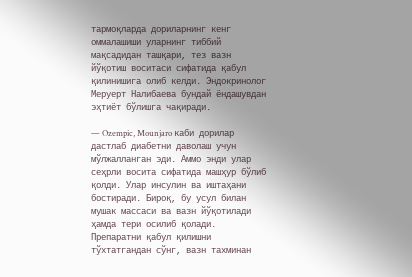тармоқларда дориларнинг кенг оммалашиши уларнинг тиббий мақсадидан ташқари, тез вазн йўқотиш воситаси сифатида қабул қилинишига олиб келди. Эндокринолог Меруерт Налибаева бундай ёндашувдан эҳтиёт бўлишга чақиради.

— Ozempic, Mounjaro каби дорилар дастлаб диабетни даволаш учун мўлжалланган эди. Аммо энди улар сеҳрли восита сифатида машҳур бўлиб қолди. Улар инсулин ва иштаҳани бостиради. Бироқ, бу усул билан мушак массаси ва вазн йўқотилади ҳамда тери осилиб қолади. Препаратни қабул қилишни тўхтатгандан сўнг, вазн тахминан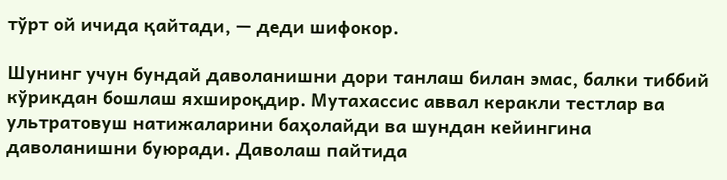тўрт ой ичида қайтади, — деди шифокор.

Шунинг учун бундай даволанишни дори танлаш билан эмас, балки тиббий кўрикдан бошлаш яхшироқдир. Мутахассис аввал керакли тестлар ва ультратовуш натижаларини баҳолайди ва шундан кейингина даволанишни буюради. Даволаш пайтида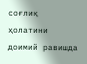соғлиқ ҳолатини доимий равишда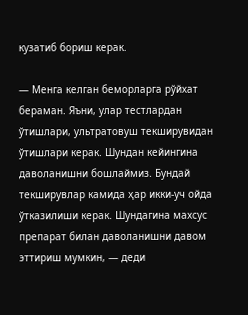кузатиб бориш керак.

— Менга келган беморларга рўйхат бераман. Яъни, улар тестлардан ўтишлари, ультратовуш текширувидан ўтишлари керак. Шундан кейингина даволанишни бошлаймиз. Бундай текширувлар камида ҳар икки-уч ойда ўтказилиши керак. Шундагина махсус препарат билан даволанишни давом эттириш мумкин, — деди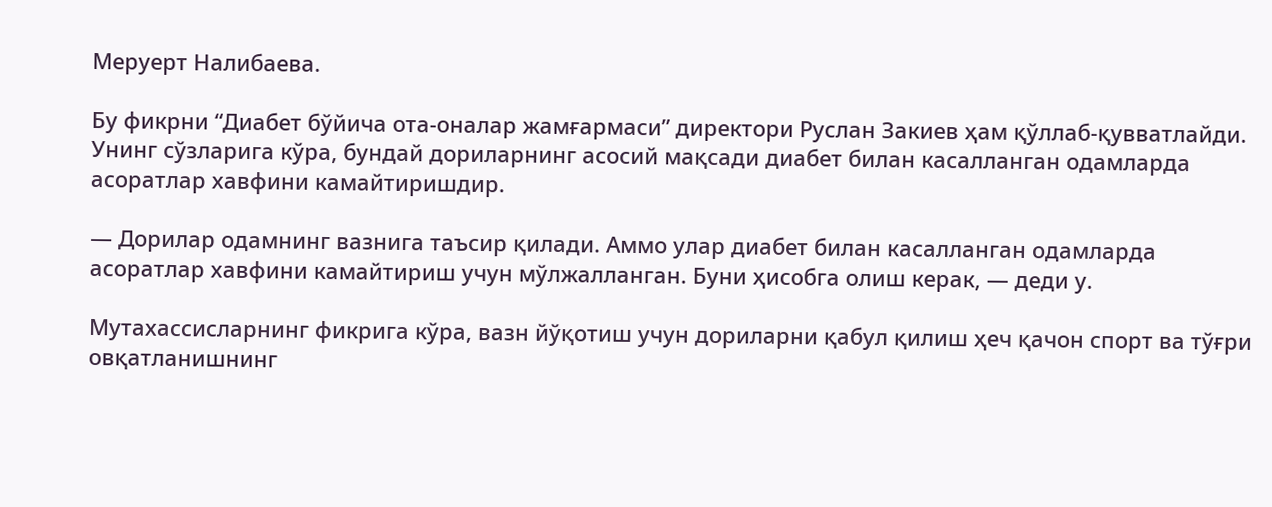Меруерт Налибаева.

Бу фикрни “Диабет бўйича ота-оналар жамғармаси” директори Руслан Закиев ҳам қўллаб-қувватлайди. Унинг сўзларига кўра, бундай дориларнинг асосий мақсади диабет билан касалланган одамларда асоратлар хавфини камайтиришдир.

— Дорилар одамнинг вазнига таъсир қилади. Аммо улар диабет билан касалланган одамларда асоратлар хавфини камайтириш учун мўлжалланган. Буни ҳисобга олиш керак, — деди у.

Мутахассисларнинг фикрига кўра, вазн йўқотиш учун дориларни қабул қилиш ҳеч қачон спорт ва тўғри овқатланишнинг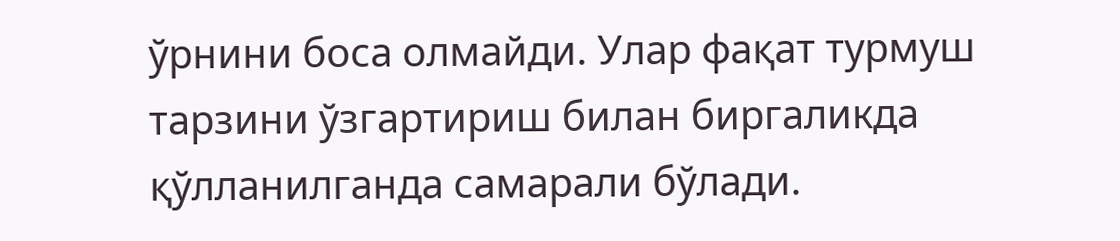ўрнини боса олмайди. Улар фақат турмуш тарзини ўзгартириш билан биргаликда қўлланилганда самарали бўлади.